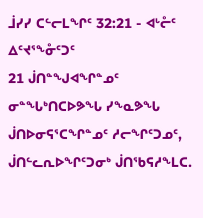ᒨᓯᓯ ᑕᓪᓕᒪᖏᑦ 32:21 - ᐊᒡᓔᑦ ᐃᑦᔪᕐᖕᓁᑦᑐᑦ
21 ᒎᑎᓐᖑᐊᖏᓐᓄᑦ ᓂᓐᖓᒃᑎᑕᐅᕗᖓ ᓯᖕᓇᕗᖓ ᒎᑎᐅᓂᕋᕐᑕᖏᓐᓄᑦ ᓱᓕᖏᑦᑐᓄᑦ, ᒎᑎᓪᓚᕆᐅᖏᑦᑐᓂᒃ ᒎᑎᖃᕋᓱᖕᒪᑕ.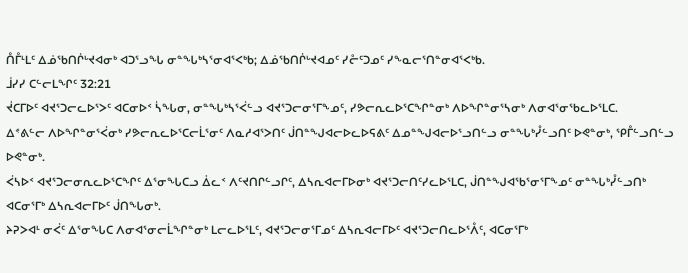ᑍᒤᒻᒪᑦ ᐃᓅᖃᑎᒌᒡᔪᐊᓂᒃ ᐊᑐᕐᓗᖓ ᓂᓐᖓᒃᓴᕐᓂᐊᕐᐸᒃᑲ; ᐃᓅᖃᑎᒌᒡᔪᐊᓄᑦ ᓯᓔᑦᑐᓄᑦ ᓯᖕᓇᓕᕐᑎᓐᓂᐊᕐᐸᒃᑲ.
ᒨᓯᓯ ᑕᓪᓕᒪᖏᑦ 32:21
ᔫᑕᒥᐅᑦ ᐊᔪᕐᑐᓕᓚᐅᕐᐳᑦ ᐊᑕᓂᐅᑉ ᓵᖓᓂ, ᓂᓐᖓᒃᓴᕐᐹᓪᓗ ᐊᔪᕐᑐᓕᓂᕐᒥᖕᓄᑦ, ᓯᕗᓕᕆᓚᐅᕐᑕᖏᓐᓂᒃ ᐱᐅᖏᓐᓂᕐᓴᓂᒃ ᐱᓂᐊᕐᓂᖃᓚᐅᕐᒪᑕ.
ᐃᕝᕕᓪᓕ ᐱᐅᖏᓐᓂᕐᐹᓂᒃ ᓯᕗᓕᕆᓚᐅᕐᑕᓕᒫᕐᓂᑦ ᐱᓇᓱᐊᕐᐳᑎᑦ ᒎᑎᓐᖑᐊᓕᐅᓚᐅᕋᕕᑦ ᐃᓄᓐᖑᐊᓕᐅᕐᓗᑎᓪᓗ ᓂᓐᖓᒃᓮᓪᓗᑎᑦ ᐅᕙᓐᓂᒃ, ᕿᒤᓪᓗᑎᓪᓗ ᐅᕙᓐᓂᒃ.
ᐹᓴᐅᑉ ᐊᔪᕐᑐᓕᓂᕆᓚᐅᕐᑕᖏᑦ ᐃᕐᓂᖓᑕᓗ ᐄᓚᑉ ᐱᑦᔪᑎᒋᓪᓗᒋᑦ, ᐃᓴᕆᐊᓕᒥᐅᓂᒃ ᐊᔪᕐᑐᓕᑎᑦᓯᓚᐅᕐᒪᑕ, ᒎᑎᓐᖑᐊᖃᕐᓂᕐᒥᖕᓄᑦ ᓂᓐᖓᒃᓮᓪᓗᑎᒃ ᐊᑕᓂᕐᒥᒃ ᐃᓴᕆᐊᓕᒥᐅᑦ ᒎᑎᖓᓂᒃ.
ᔨᕈᐳᐊᒻ ᓂᐹᑦ ᐃᕐᓂᖓᑕ ᐱᓂᐊᕐᓂᓕᒫᖏᓐᓂᒃ ᒪᓕᓚᐅᕐᒪᑦ, ᐊᔪᕐᑐᓕᓂᕐᒥᓄᑦ ᐃᓴᕆᐊᓕᒥᐅᑦ ᐊᔪᕐᑐᓕᑎᓚᐅᕐᐰᑦ, ᐊᑕᓂᕐᒥᒃ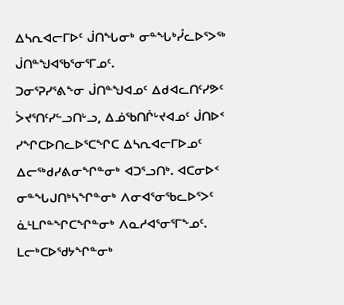ᐃᓴᕆᐊᓕᒥᐅᑦ ᒎᑎᖓᓂᒃ ᓂᓐᖓᒃᓮᓚᐅᕐᐳᖅ ᒎᑎᓐᖑᐊᖃᕐᓂᕐᒥᓄᑦ.
ᑐᓂᕐᕈᓯᕐᕕᖕᓂ ᒎᑎᓐᖑᐊᓄᑦ ᐃᑯᐊᓚᑎᑦᓯᕗᑦ ᐴᔪᕐᑎᑦᓯᓪᓗᑎᒡᓗ, ᐃᓅᖃᑎᒌᒡᔪᐊᓄᑦ ᒎᑎᐅᑉ ᓯᖏᑕᐅᑎᓚᐅᕐᑕᖏᑕ ᐃᓴᕆᐊᓕᒥᐅᓄᑦ ᐃᓕᖅᑯᓯᕕᓂᖏᓐᓂᒃ ᐊᑐᕐᓗᑎᒃ. ᐊᑕᓂᐅᑉ ᓂᓐᖓᒍᑎᒃᓴᖏᓐᓂᒃ ᐱᓂᐊᕐᓂᖃᓚᐅᕐᐳᑦ ᓈᒻᒪᒋᓐᖏᑕᖏᓐᓂᒃ ᐱᓇᓱᐊᕐᓂᕐᒥᖕᓄᑦ.
ᒪᓕᒃᑕᐅᖁᔭᖏᓐᓂᒃ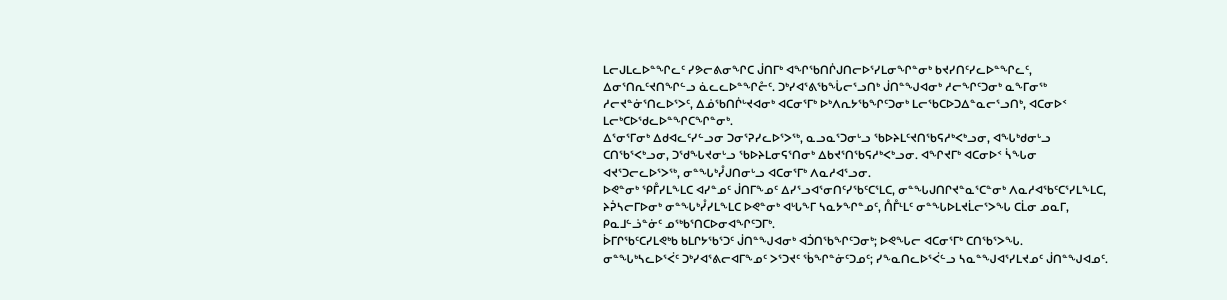ᒪᓕᒍᒪᓚᐅᓐᖏᓚᑦ ᓯᕗᓕᕕᓂᖏᑕ ᒎᑎᒥᒃ ᐊᖏᖃᑎᒌᒍᑎᓕᐅᕐᓯᒪᓂᖏᓐᓂᒃ ᑲᔪᓯᑎᑦᓯᓚᐅᓐᖏᓚᑦ, ᐃᓂᕐᑎᕆᑦᔪᑎᖏᓪᓗ ᓈᓚᓚᐅᓐᖏᓔᑦ. ᑐᒃᓯᐊᕐᕕᖃᖔᓕᕐᓗᑎᒃ ᒎᑎᓐᖑᐊᓂᒃ ᓱᓕᖏᑦᑐᓂᒃ ᓇᖕᒥᓂᖅ ᓱᓕᔪᓐᓃᕐᑎᓚᐅᕐᐳᑦ, ᐃᓅᖃᑎᒌᒡᔪᐊᓂᒃ ᐊᑕᓂᕐᒥᒃ ᐅᒃᐱᕆᔭᖃᖏᑦᑐᓂᒃ ᒪᓕᖃᑕᐅᑐᐃᓐᓇᓕᕐᓗᑎᒃ, ᐊᑕᓂᐅᑉ ᒪᓕᒃᑕᐅᖁᓚᐅᓐᖏᑕᖏᓐᓂᒃ.
ᐃᕐᓂᕐᒥᓂᒃ ᐃᑯᐊᓚᑦᓯᓪᓗᓂ ᑐᓂᕐᕈᓯᓚᐅᕐᐳᖅ, ᓇᓗᓇᕐᑐᓂᒡᓗ ᖃᐅᔨᒪᑦᔪᑎᖃᕋᓱᒃᐸᒃᓗᓂ, ᐊᖓᒃᑯᓂᒡᓗ ᑕᑎᖃᕐᐸᒃᓗᓂ, ᑐᖁᖓᔪᓂᒡᓗ ᖃᐅᔨᒪᓂᕋᕐᑎᓂᒃ ᐃᑲᔪᕐᑎᖃᕋᓱᒃᐸᒃᓗᓂ. ᐊᖏᔪᒥᒃ ᐊᑕᓂᐅᑉ ᓵᖓᓂ ᐊᔪᕐᑐᓕᓚᐅᕐᐳᖅ, ᓂᓐᖓᒃᓮᒍᑎᓂᒡᓗ ᐊᑕᓂᕐᒥᒃ ᐱᓇᓱᐊᕐᓗᓂ.
ᐅᕙᓐᓂᒃ ᕿᒤᓯᒪᖕᒪᑕ ᐊᓯᓐᓄᑦ ᒎᑎᒥᖕᓄᑦ ᐃᓯᕐᓗᐊᕐᓂᑎᑦᓯᖃᑦᑕᕐᒪᑕ, ᓂᓐᖓᒍᑎᒋᔪᓐᓇᕐᑕᓐᓂᒃ ᐱᓇᓱᐊᖃᑦᑕᕐᓯᒪᖕᒪᑕ, ᔨᕉᓴᓕᒥᐅᓂᒃ ᓂᓐᖓᒃᓮᓯᒪᖕᒪᑕ ᐅᕙᓐᓂᒃ ᐊᒡᒐᖕᒥ ᓴᓇᔭᖏᓐᓄᑦ, ᑍᒤᒻᒪᑦ ᓂᓐᖓᐅᒪᔪᒫᓕᕐᐳᖓ ᑕᒫᓂ ᓄᓇᒥ, ᑭᓇᒧᓪᓘᓐᓃᑦ ᓄᖅᑲᕐᑎᑕᐅᓂᐊᖏᑦᑐᒥᒃ.
ᐆᒥᒋᖃᑦᑕᓯᒪᕙᒃᑲ ᑲᒪᒋᔭᖃᕐᑐᑦ ᒎᑎᓐᖑᐊᓂᒃ ᐊᑑᑎᖃᖏᑦᑐᓂᒃ; ᐅᕙᖓᓕ ᐊᑕᓂᕐᒥᒃ ᑕᑎᖃᕐᐳᖓ.
ᓂᓐᖓᒃᓴᓚᐅᕐᐹᑦ ᑐᒃᓯᐊᕐᕕᓕᐊᒥᖕᓄᑦ ᐳᕐᑐᔪᑦ ᖄᖏᓐᓃᑦᑐᓄᑦ; ᓯᖕᓇᑎᓚᐅᕐᐹᓪᓗ ᓴᓇᓐᖑᐊᕐᓯᒪᔪᓄᑦ ᒎᑎᓐᖑᐊᓄᑦ.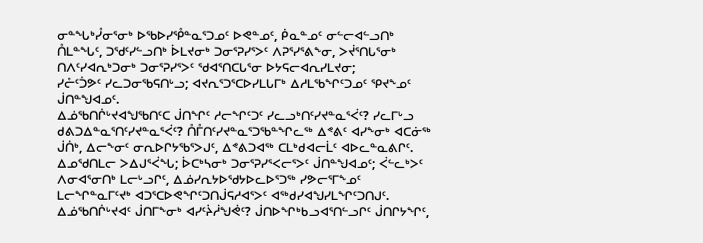ᓂᓐᖓᒃᓮᓂᕐᓂᒃ ᐅᖃᐅᓯᕾᓐᓇᕐᑐᓄᑦ ᐅᕙᓐᓄᑦ, ᑮᓇᓐᓄᑦ ᓂᓪᓕᐊᓪᓗᑎᒃ ᑍᒪᓐᖓᑦ, ᑐᖁᑦᓯᓪᓗᑎᒃ ᐆᒪᔪᓂᒃ ᑐᓂᕐᕈᓯᕐᐳᑦ ᐱᕈᕐᓯᕐᕕᖕᓂ, ᐳᔫᕐᑎᒐᕐᓂᒃ ᑎᐱᑦᓯᐊᕆᒃᑐᓂᒃ ᑐᓂᕐᕈᓯᕐᐳᑦ ᖁᐊᕐᑎᑕᒐᕐᓂ ᐅᔭᕋᓕᐊᕆᓯᒪᔪᓂ;
ᓯᓔᑦᑑᕗᑦ ᓯᓚᑐᓂᖃᕋᑎᒡᓗ; ᐊᔪᕆᕐᑐᕐᑕᐅᓯᒪᒐᒥᒃ ᐃᓱᒪᖃᖏᑦᑐᓄᑦ ᕿᔪᖕᓄᑦ ᒎᑎᓐᖑᐊᓄᑦ.
ᐃᓅᖃᑎᒌᒡᔪᐊᖑᖃᑎᑦᑕ ᒎᑎᖏᑦ ᓱᓕᖏᑦᑐᑦ ᓯᓚᓗᒃᑎᑦᓯᔪᓐᓇᕐᐹᑦ? ᓯᓚᒥᒡᓗ ᑯᕕᑐᐃᓐᓇᕐᑎᑦᓯᔪᓐᓇᕐᐹᑦ? ᑍᒤᑎᑦᓯᔪᓐᓇᕐᑐᖃᓐᖏᓚᖅ ᐃᕝᕕᑦ ᐊᓯᖕᓂᒃ ᐊᑕᓃᖅ ᒎᑏᒃ, ᐃᓕᖕᓂᑦ ᓂᕆᐅᒋᔭᖃᕐᐳᒍᑦ, ᐃᕝᕕᑐᐊᖅ ᑕᒪᒃᑯᐊᓕᒫᑦ ᐊᐅᓚᓐᓇᕕᒋᑦ.
ᐃᓄᖁᑎᒪᓕ ᐳᐃᒍᕐᐹᖓ; ᐆᑕᒃᓴᓂᒃ ᑐᓂᕐᕈᓯᕐᐸᓕᕐᐳᑦ ᒎᑎᓐᖑᐊᓄᑦ; ᐹᓪᓚᒃᐳᑦ ᐱᓂᐊᕐᓂᑎᒃ ᒪᓕᒡᓗᒋᑦ, ᐃᓅᓯᕆᔭᐅᖁᔭᐅᓚᐅᕐᑐᖅ ᓯᕗᓕᕐᒥᖕᓄᑦ ᒪᓕᖏᓐᓇᒥᑦᔪᒃ ᐊᑐᕐᑕᐅᕙᖏᑦᑐᑎᒎᕋᓱᐊᕐᐳᑦ ᐊᖅᑯᓯᐊᖑᓯᒪᖏᑦᑐᑎᒍᑦ.
ᐃᓅᖃᑎᒌᒡᔪᐊᑦ ᒎᑎᒥᖕᓂᒃ ᐊᓯᑦᔩᓲᖑᕚᑦ? ᒎᑎᐅᖏᒃᑲᓗᐊᕐᑎᓪᓗᒋᑦ ᒎᑎᒋᔭᖏᑦ,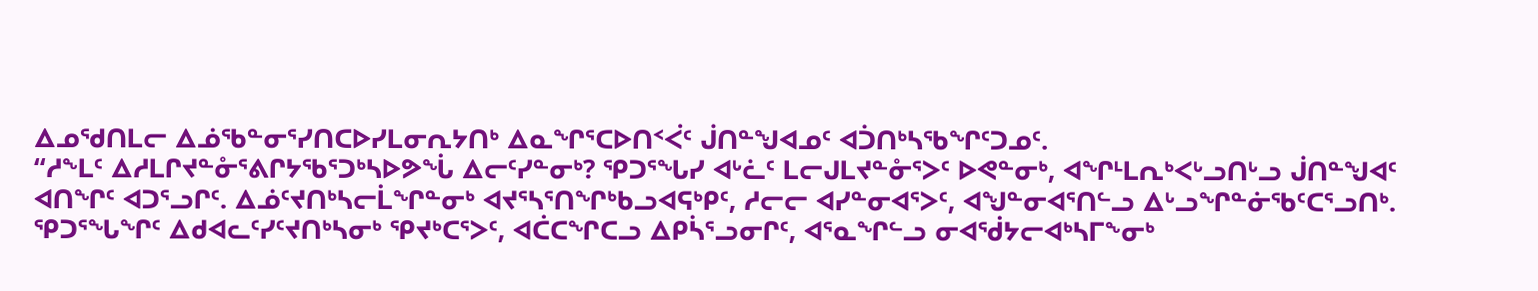ᐃᓄᖁᑎᒪᓕ ᐃᓅᖃᓐᓂᕐᓯᑎᑕᐅᓯᒪᓂᕆᔭᑎᒃ ᐃᓇᖏᕐᑕᐅᑎᑉᐹᑦ ᒎᑎᓐᖑᐊᓄᑦ ᐊᑑᑎᒃᓴᖃᖏᑦᑐᓄᑦ.
“ᓱᖕᒪᑦ ᐃᓱᒪᒋᔪᓐᓁᕐᕕᒋᔭᖃᕐᑐᒃᓴᐅᕗᖔ ᐃᓕᑦᓯᓐᓂᒃ? ᕿᑐᕐᖓᓯ ᐊᒡᓛᑦ ᒪᓕᒍᒪᔪᓐᓁᕐᐳᑦ ᐅᕙᓐᓂᒃ, ᐊᖏᒻᒪᕆᒃᐸᒡᓗᑎᒡᓗ ᒎᑎᓐᖑᐊᑦ ᐊᑎᖏᑦ ᐊᑐᕐᓗᒋᑦ. ᐃᓅᑦᔪᑎᒃᓴᓕᒫᖏᓐᓂᒃ ᐊᔪᕐᓴᕐᑎᖏᒃᑲᓗᐊᕋᒃᑭᑦ, ᓱᓕᓕ ᐊᓯᓐᓂᐊᕐᐳᑦ, ᐊᖑᓐᓂᐊᕐᑎᓪᓗ ᐃᒡᓗᖏᓐᓃᖃᑦᑕᕐᓗᑎᒃ.
ᕿᑐᕐᖓᖏᑦ ᐃᑯᐊᓚᑦᓯᑦᔪᑎᒃᓴᓂᒃ ᕿᔪᒃᑕᕐᐳᑦ, ᐊᑖᑕᖏᑕᓗ ᐃᑭᓵᕐᓗᓂᒋᑦ, ᐊᕐᓇᖏᓪᓗ ᓂᐊᖂᔭᓕᐊᒃᓴᒥᖕᓂᒃ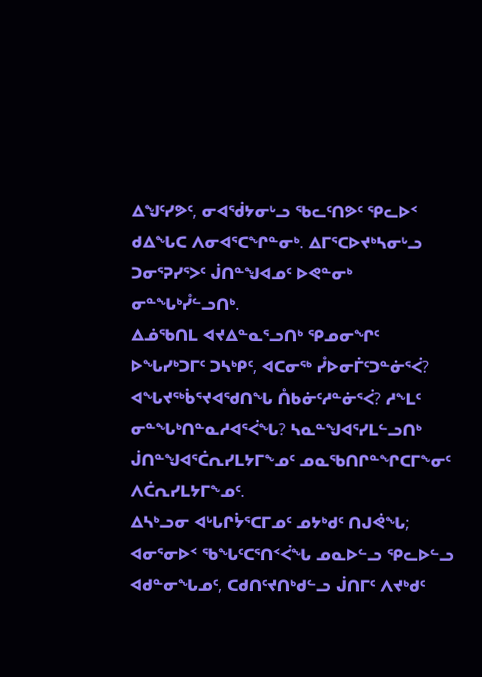ᐃᖑᑦᓯᕗᑦ, ᓂᐊᖂᔭᓂᒡᓗ ᖃᓚᑦᑎᕗᑦ ᕿᓚᐅᑉ ᑯᐃᖓᑕ ᐱᓂᐊᕐᑕᖏᓐᓂᒃ. ᐃᒥᕐᑕᐅᔪᒃᓴᓂᒡᓗ ᑐᓂᕐᕈᓯᕐᐳᑦ ᒎᑎᓐᖑᐊᓄᑦ ᐅᕙᓐᓂᒃ ᓂᓐᖓᒃᓮᓪᓗᑎᒃ.
ᐃᓅᖃᑎᒪ ᐊᔪᐃᓐᓇᕐᓗᑎᒃ ᕿᓄᓂᖏᑦ ᐅᖓᓯᒃᑐᒥᑦ ᑐᓴᒃᑭᑦ, ᐊᑕᓂᖅ ᓮᐅᓂᒦᑦᑐᓐᓃᕐᐹ? ᐊᖓᔪᖅᑳᕐᔪᐊᖁᑎᖓ ᑍᑲᓃᑦᓱᓐᓃᕐᐹ? ᓱᖕᒪᑦ ᓂᓐᖓᒃᑎᓐᓇᓱᐊᕐᐹᖓ? ᓴᓇᓐᖑᐊᕐᓯᒪᓪᓗᑎᒃ ᒎᑎᓐᖑᐊᕐᑖᕆᓯᒪᔭᒥᖕᓄᑦ ᓄᓇᖃᑎᒋᓐᖏᑕᒥᖕᓂᑦ ᐱᑖᕆᓯᒪᔭᒥᖕᓄᑦ.
ᐃᓴᒃᓗᓂ ᐊᒡᒐᒋᔮᕐᑕᒥᓄᑦ ᓄᔭᒃᑯᑦ ᑎᒍᕚᖓ; ᐊᓂᕐᓂᐅᑉ ᖃᖓᑦᑕᕐᑎᑉᐹᖓ ᓄᓇᐅᓪᓗ ᕿᓚᐅᓪᓗ ᐊᑯᓐᓂᖓᓄᑦ, ᑕᑯᑎᑦᔪᑎᒃᑯᓪᓗ ᒎᑎᒥᑦ ᐱᔪᒃᑯᑦ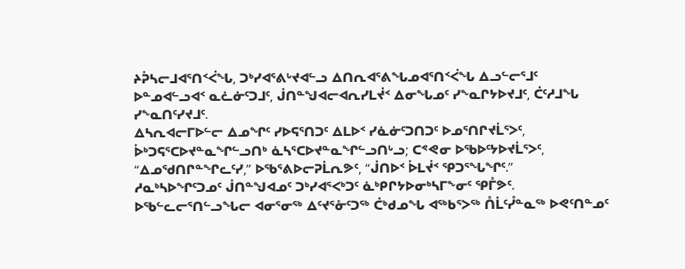ᔨᕉᓴᓕᒧᐊᕐᑎᑉᐹᖓ, ᑐᒃᓯᐊᕐᕕᒡᔪᐊᓪᓗ ᐃᑎᕆᐊᕐᕕᖓᓄᐊᕐᑎᑉᐹᖓ ᐃᓗᓪᓕᕐᒧᑦ ᐅᓐᓄᐊᓪᓗᐊᑉ ᓇᓛᓃᑦᑐᒧᑦ, ᒎᑎᓐᖑᐊᓕᐊᕆᓯᒪᔫᑉ ᐃᓂᖓᓄᑦ ᓯᖕᓇᒋᔭᐅᔪᒧᑦ, ᑖᑦᓱᒧᖓ ᓯᖕᓇᑎᑦᓯᔪᒧᑦ.
ᐃᓴᕆᐊᓕᒥᐅᓪᓕ ᐃᓄᖏᑦ ᓯᐅᕋᕐᑎᑐᑦ ᐃᒪᐅᑉ ᓯᓈᓃᑦᑐᑎᑐᑦ ᐅᓄᕐᑎᒋᔪᒫᕐᐳᑦ, ᐆᒃᑐᕋᕐᑕᐅᔪᓐᓇᖏᓪᓗᑎᒃ ᓈᓴᕐᑕᐅᔪᓐᓇᖏᓪᓗᑎᒡᓗ; ᑕᕝᕙᓂ ᐅᖃᐅᑦᔭᐅᔪᒫᕐᐳᑦ, “ᐃᓄᖁᑎᒋᓐᖏᓚᑦᓯ,” ᐅᖃᕐᕕᐅᓕᕈᒫᕆᕗᑦ, “ᒎᑎᐅᑉ ᐆᒪᔫᑉ ᕿᑐᕐᖓᖏᑦ.”
ᓱᓇᒃᓴᐅᖏᑦᑐᓄᑦ ᒎᑎᓐᖑᐊᓄᑦ ᑐᒃᓯᐊᕐᐸᒃᑐᑦ ᓈᒃᑭᒋᔭᐅᓂᒃᓴᒥᖕᓂᑦ ᕿᒤᕗᑦ.
ᐅᖃᓪᓚᓕᕐᑎᓪᓗᖓᓕ ᐊᓂᕐᓂᖅ ᐃᑦᔪᕐᓁᑦᑐᖅ ᑖᒃᑯᓄᖓ ᐊᖅᑲᕐᐳᖅ ᑍᒫᑦᓮᓐᓇᖅ ᐅᕙᑦᑎᓐᓄᑦ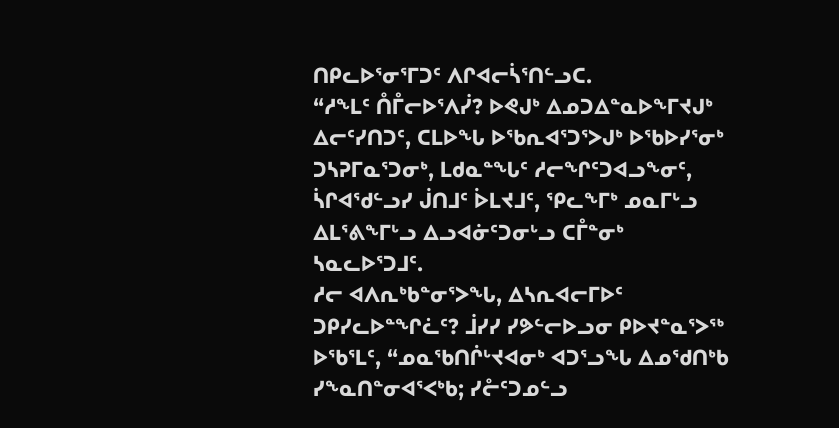ᑎᑭᓚᐅᕐᓂᕐᒥᑐᑦ ᐱᒋᐊᓕᓵᕐᑎᓪᓗᑕ.
“ᓱᖕᒪᑦ ᑍᒤᓕᐅᕐᐱᓰ? ᐅᕙᒍᒃ ᐃᓄᑐᐃᓐᓇᐅᖕᒥᔪᒍᒃ ᐃᓕᑦᓯᑎᑐᑦ, ᑕᒪᐅᖓ ᐅᖃᕆᐊᕐᑐᕐᐳᒍᒃ ᐅᖃᐅᓯᕐᓂᒃ ᑐᓴᕈᒥᓇᕐᑐᓂᒃ, ᒪᑯᓇᓐᖓᑦ ᓱᓕᖏᑦᑐᐊᓗᖕᓂᑦ, ᓵᒋᐊᖁᓪᓗᓯ ᒎᑎᒧᑦ ᐆᒪᔪᒧᑦ, ᕿᓚᖕᒥᒃ ᓄᓇᒥᒡᓗ ᐃᒪᕐᕕᖕᒥᒡᓗ ᐃᓗᐊᓃᑦᑐᓂᒡᓗ ᑕᒤᓐᓂᒃ ᓴᓇᓚᐅᕐᑐᒧᑦ.
ᓱᓕ ᐊᐱᕆᒃᑲᓐᓂᕐᐳᖓ, ᐃᓴᕆᐊᓕᒥᐅᑦ ᑐᑭᓯᓚᐅᓐᖏᓛᑦ? ᒨᓯᓯ ᓯᕗᓪᓕᐅᓗᓂ ᑭᐅᔪᓐᓇᕐᐳᖅ ᐅᖃᕐᒪᑦ, “ᓄᓇᖃᑎᒌᒡᔪᐊᓂᒃ ᐊᑐᕐᓗᖓ ᐃᓄᖁᑎᒃᑲ ᓯᖕᓇᑎᓐᓂᐊᕐᐸᒃᑲ; ᓯᓔᑦᑐᓄᓪᓗ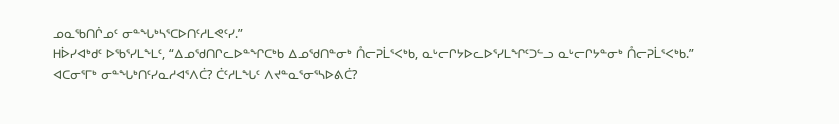ᓄᓇᖃᑎᒌᓄᑦ ᓂᓐᖓᒃᓴᕐᑕᐅᑎᑦᓱᒪᕙᑦᓯ.”
ᕼᐆᓯᐊᒃᑯᑦ ᐅᖃᕐᓯᒪᖕᒪᑦ, “ᐃᓄᖁᑎᒋᓚᐅᓐᖏᑕᒃᑲ ᐃᓄᖁᑎᓐᓂᒃ ᑍᓕᕈᒫᕐᐸᒃᑲ, ᓇᒡᓕᒋᔭᐅᓚᐅᕐᓯᒪᖏᑦᑐᓪᓗ ᓇᒡᓕᒋᔭᓐᓂᒃ ᑍᓕᕈᒫᕐᐸᒃᑲ.”
ᐊᑕᓂᕐᒥᒃ ᓂᓐᖓᒃᑎᑦᓯᓇᓱᐊᕐᐱᑖ? ᑖᑦᓱᒪᖓᑦ ᐱᔪᓐᓇᕐᓂᕐᓴᐅᕕᑖ?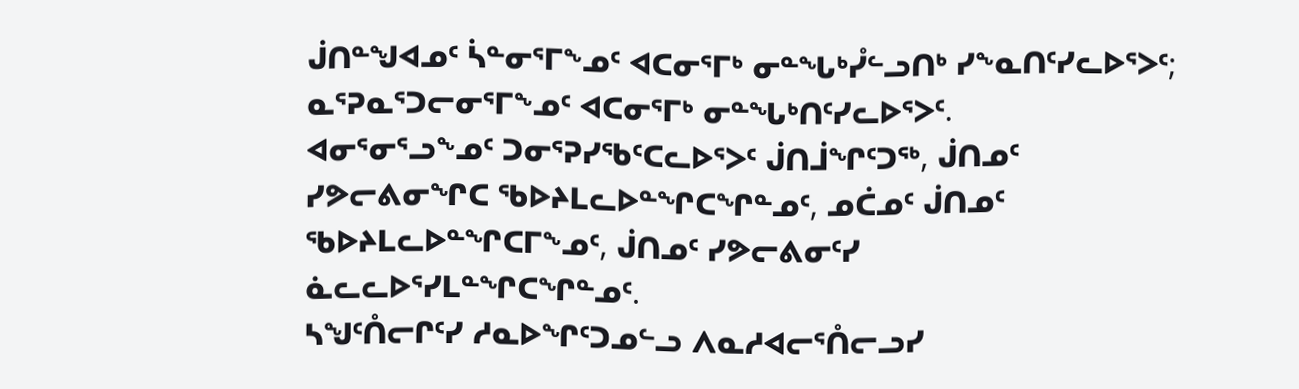ᒎᑎᓐᖑᐊᓄᑦ ᓵᓐᓂᕐᒥᖕᓄᑦ ᐊᑕᓂᕐᒥᒃ ᓂᓐᖓᒃᓮᓪᓗᑎᒃ ᓯᖕᓇᑎᑦᓯᓚᐅᕐᐳᑦ; ᓇᕐᕈᓇᕐᑐᓕᓂᕐᒥᖕᓄᑦ ᐊᑕᓂᕐᒥᒃ ᓂᓐᖓᒃᑎᑦᓯᓚᐅᕐᐳᑦ.
ᐊᓂᕐᓂᕐᓗᖕᓄᑦ ᑐᓂᕐᕈᓯᖃᑦᑕᓚᐅᕐᐳᑦ ᒎᑎᒨᖏᑦᑐᖅ, ᒎᑎᓄᑦ ᓯᕗᓕᕕᓂᖏᑕ ᖃᐅᔨᒪᓚᐅᓐᖏᑕᖏᓐᓄᑦ, ᓄᑖᓄᑦ ᒎᑎᓄᑦ ᖃᐅᔨᒪᓚᐅᓐᖏᑕᒥᖕᓄᑦ, ᒎᑎᓄᑦ ᓯᕗᓕᕕᓂᑦᓯ ᓈᓚᓚᐅᕐᓯᒪᓐᖏᑕᖏᓐᓄᑦ.
ᓴᖑᑦᑍᓕᒋᑦᓯ ᓱᓇᐅᖏᑦᑐᓄᓪᓗ ᐱᓇᓱᐊᓕᕐᑍᓕᓗᓯ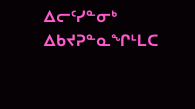ᐃᓕᑦᓯᓐᓂᒃ ᐃᑲᔪᕈᓐᓇᖏᒻᒪᑕ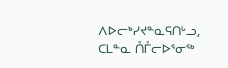ᐱᐅᓕᒃᓯᔪᓐᓇᕋᑎᒡᓗ, ᑕᒪᓐᓇ ᑍᒤᓕᐅᕐᓂᖅ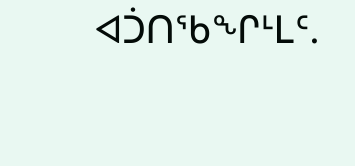ᐊᑑᑎᖃᖏᒻᒪᑦ.